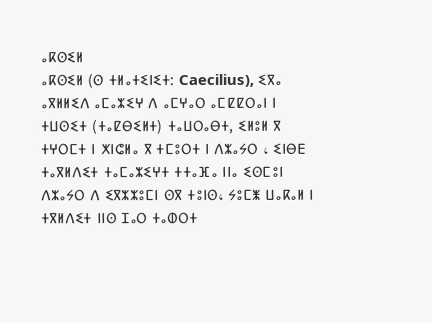ⴰⴽⵙⵉⵍ
ⴰⴽⵙⵉⵍ (ⵙ ⵜⵍⴰⵜⵉⵏⵉⵜ: Caecilius), ⵉⴳⴰ ⴰⴳⵍⵍⵉⴷ ⴰⵎⴰⵣⵉⵖ ⴷ ⴰⵎⵖⴰⵔ ⴰⵎⵇⵇⵔⴰⵏ ⵏ ⵜⵡⵙⵉⵜ (ⵜⴰⵇⴱⵉⵍⵜ) ⵜⴰⵡⵔⴰⴱⵜ, ⵉⵍⵓⵍ ⴳ ⵜⵖⵔⵎⵜ ⵏ ⵅⵏⵛⵍⴰ ⴳ ⵜⵎⵓⵔⵜ ⵏ ⴷⵣⴰⵢⵔ ، ⵉⵏⴱⴹ ⵜⴰⴳⵍⴷⵉⵜ ⵜⴰⵎⴰⵣⵉⵖⵜ ⵜⵜⴰⴼⴰ ⵏⵏⴰ ⵉⵙⵎⵓⵏ ⴷⵣⴰⵢⵔ ⴷ ⵉⴳⵣⵣⵓⵎⵏ ⵙⴳ ⵜⵓⵏⵙ، ⵢⵓⵎⵥ ⵡⴰⴽⴰⵍ ⵏ ⵜⴳⵍⴷⵉⵜ ⵏⵏⵙ ⵊⴰⵔ ⵜⴰⵀⵔⵜ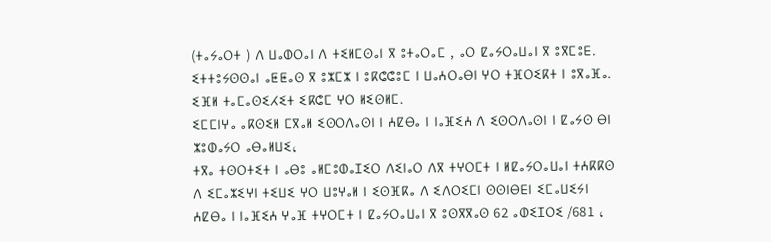(ⵜⴰⵢⴰⵔⵜ ) ⴷ ⵡⴰⵀⵔⴰⵏ ⴷ ⵜⵉⵍⵎⵙⴰⵏ ⴳ ⵓⵜⴰⵔⴰⵎ , ⴰⵔ ⵇⴰⵢⵔⴰⵡⴰⵏ ⴳ ⵓⴳⵎⵓⴹ. ⵉⵜⵜⵓⵢⵙⵙⴰⵏ ⴰⵟⵟⴰⵙ ⴳ ⵓⵣⵎⵣ ⵏ ⵓⴽⵛⵛⵓⵎ ⵏ ⵡⴰⵄⵔⴰⴱⵏ ⵖⵔ ⵜⴼⵔⵉⴽⵜ ⵏ ⵓⴳⴰⴼⴰ. ⵉⴼⵍ ⵜⴰⵎⴰⵙⵉⵃⵉⵜ ⵉⴽⵛⵎ ⵖⵔ ⵍⵉⵙⵍⵎ.
ⵉⵎⵎⵏⵖⴰ ⴰⴽⵙⵉⵍ ⵎⴳⴰⵍ ⵉⵙⵔⴷⴰⵙⵏ ⵏ ⵄⵇⴱⴰ ⵏ ⵏⴰⴼⵉⵄ ⴷ ⵉⵙⵔⴷⴰⵙⵏ ⵏ ⵇⴰⵢⵙ ⴱⵏ ⵣⵓⵀⴰⵢⵔ ⴰⴱⴰⵍⵡⵉ،
ⵜⴳⴰ ⵜⵙⵔⵜⵉⵜ ⵏ ⴰⴱⵓ ⴰⵍⵎⵓⵀⴰⵊⵉⵔ ⴷⵉⵏⴰⵔ ⴷⴳ ⵜⵖⵔⵎⵜ ⵏ ⵍⵇⴰⵢⵔⴰⵡⴰⵏ ⵜⵄⴽⴽⵙ ⴷ ⵉⵎⴰⵣⵉⵖⵏ ⵜⵉⵡⵉ ⵖⵔ ⵡⵓⵖⴰⵍ ⵏ ⵉⵙⴼⴽⴰ ⴷ ⵉⴷⵔⵉⵎⵏ ⵙⵙⵏⴱⴹⵏ ⵉⵎⴰⵡⵉⵢⵏ ⵄⵇⴱⴰ ⵏ ⵏⴰⴼⵉⵄ ⵖⴰⴼ ⵜⵖⵔⵎⵜ ⵏ ⵇⴰⵢⵔⴰⵡⴰⵏ ⴳ ⵓⵙⴳⴳⴰⵙ 62 ⴰⵀⵉⵊⵔⵉ /681 ،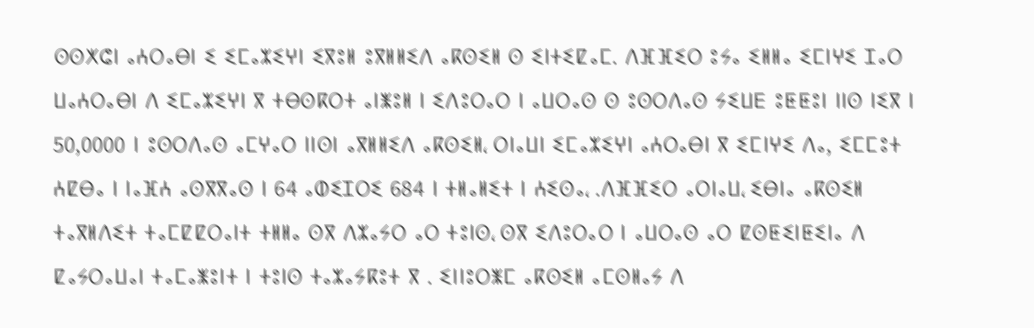ⵙⵙⵅⵛⵏ ⴰⵄⵔⴰⴱⵏ ⵉ ⵉⵎⴰⵣⵉⵖⵏ ⵉⴳⵓⵍ ⵓⴳⵍⵍⵉⴷ ⴰⴽⵙⵉⵍ ⵙ ⵉⵏⵜⵉⵇⴰⵎ. ⴷⴼⴼⵉⵔ ⵓⵢⴰ ⵉⵍⵍⴰ ⵉⵎⵏⵖⵉ ⵊⴰⵔ ⵡⴰⵄⵔⴰⴱⵏ ⴷ ⵉⵎⴰⵣⵉⵖⵏ ⴳ ⵜⴱⵙⴽⵔⵜ ⴰⵏⵥⵓⵍ ⵏ ⵉⴷⵓⵔⴰⵔ ⵏ ⴰⵡⵔⴰⵙ ⵙ ⵓⵙⵔⴷⴰⵙ ⵢⵉⵡⴹ ⵓⵟⵟⵓⵏ ⵏⵏⵙ ⵏⵉⴳ ⵏ 50,0000 ⵏ ⵓⵙⵔⴷⴰⵙ ⴰⵎⵖⴰⵔ ⵏⵏⵙⵏ ⴰⴳⵍⵍⵉⴷ ⴰⴽⵙⵉⵍ، ⵔⵏⴰⵡⵏ ⵉⵎⴰⵣⵉⵖⵏ ⴰⵄⵔⴰⴱⵏ ⴳ ⵉⵎⵏⵖⵉ ⴷⴰ, ⵉⵎⵎⵓⵜ ⵄⵇⴱⴰ ⵏ ⵏⴰⴼⵄ ⴰⵙⴳⴳⴰⵙ ⵏ 64 ⴰⵀⵉⵊⵔⵉ 684 ⵏ ⵜⵍⴰⵍⵉⵜ ⵏ ⵄⵉⵙⴰ، .ⴷⴼⴼⵉⵔ ⴰⵔⵏⴰⵡ، ⵉⴱⵏⴰ ⴰⴽⵙⵉⵍ ⵜⴰⴳⵍⴷⵉⵜ ⵜⴰⵎⵇⵇⵔⴰⵏⵜ ⵜⵍⵍⴰ ⵙⴳ ⴷⵣⴰⵢⵔ ⴰⵔ ⵜⵓⵏⵙ، ⵙⴳ ⵉⴷⵓⵔⴰⵔ ⵏ ⴰⵡⵔⴰⵙ ⴰⵔ ⵇⵙⵟⵉⵏⵟⵉⵏⴰ ⴷ ⵇⴰⵢⵔⴰⵡⴰⵏ ⵜⴰⵎⴰⵥⵓⵏⵜ ⵏ ⵜⵓⵏⵙ ⵜⴰⵣⴰⵢⴽⵓⵜ ⴳ . ⵉⵏⵏⵓⵔⵥⵎ ⴰⴽⵙⵉⵍ ⴰⵎⵙⵍⴰⵢ ⴷ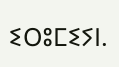ⵉⵔⵓⵎⵉⵢⵏ.